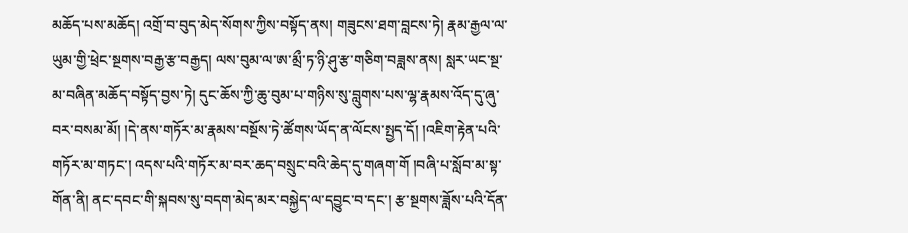མཆོད་པས་མཆོད། འགྲོ་བ་བུད་མེད་སོགས་ཀྱིས་བསྟོད་ནས། གཟུངས་ཐག་བླངས་ཏེ། རྣམ་རྒྱལ་ལ་ཡུམ་གྱི་ཕྲེང་སྔགས་བརྒྱ་རྩ་བརྒྱད། ལས་བུམ་ལ་ཨ་མྲྀ་ཏ་ཉི་ཤུ་རྩ་གཅིག་བཟླས་ནས། སླར་ཡང་སྔ་མ་བཞིན་མཆོད་བསྟོད་བྱས་ཏེ། དུང་ཆོས་ཀྱི་ཆུ་བུམ་པ་གཉིས་སུ་བླུགས་པས་ལྷ་རྣམས་འོད་དུ་ཞུ་བར་བསམ་མོ། །དེ་ནས་གཏོར་མ་རྣམས་བསྔོས་ཏེ་ཚོགས་ཡོད་ན་ལོངས་སྤྱད་དོ། །འཇིག་རྟེན་པའི་གཏོར་མ་གཏང་། འདས་པའི་གཏོར་མ་བར་ཆད་བསྲུང་བའི་ཆེད་དུ་གཞག་གོ །བཞི་པ་སློབ་མ་སྟ་གོན་ནི། ནང་དབང་གི་སྐབས་སུ་བདག་མེད་མར་བསྐྱེད་ལ་དབྱུང་བ་དང་། རྩ་སྔགས་ཟློས་པའི་དོན་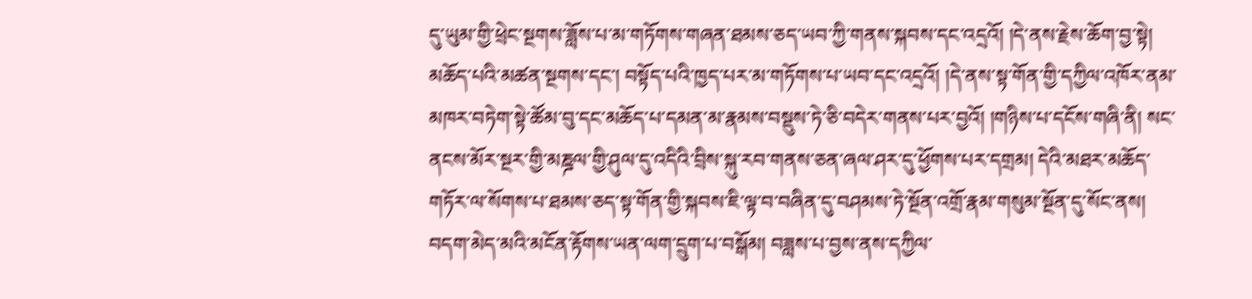དུ་ཡུམ་གྱི་ཕྲེང་སྔགས་ཟློས་པ་མ་གཏོགས་གཞན་ཐམས་ཅད་ཡབ་ཀྱི་གནས་སྐབས་དང་འདྲའོ། །དེ་ནས་རྗེས་ཆོག་བྱ་སྟེ། མཆོད་པའི་མཚན་སྔགས་དང་། བསྟོད་པའི་ཁྱད་པར་མ་གཏོགས་པ་ཡབ་དང་འདྲའོ། །དེ་ནས་སྟ་གོན་གྱི་དཀྱིལ་འཁོར་ནམ་མཁར་བཏེག་སྟེ་ཚོམ་བུ་དང་མཆོད་པ་དམན་མ་རྣམས་བསྡུས་ཏེ་ཅི་བདེར་གནས་པར་བྱའོ། །གཉིས་པ་དངོས་གཞི་ནི། སང་ནངས་མོར་སྔར་གྱི་མཎྜལ་གྱི་ཤུལ་དུ་འདིའི་བྲིས་སྐུ་རབ་གནས་ཅན་ཞལ་ཤར་དུ་ཕྱོགས་པར་དགྲམ། དེའི་མཐར་མཆོད་གཏོར་ལ་སོགས་པ་ཐམས་ཅད་སྟ་གོན་གྱི་སྐབས་ཇི་ལྟ་བ་བཞིན་དུ་བཤམས་ཏེ་སྔོན་འགྲོ་རྣམ་གསུམ་སྔོན་དུ་སོང་ནས། བདག་མེད་མའི་མངོན་རྟོགས་ཡན་ལག་དྲུག་པ་བསྒོམ། བཟླས་པ་བྱས་ནས་དཀྱིལ་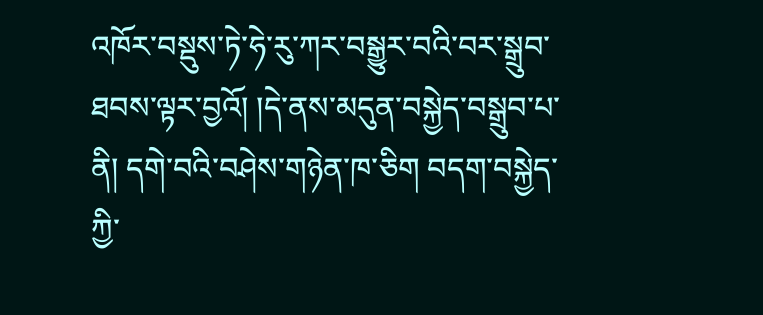འཁོར་བསྡུས་ཏེ་ཧེ་རུ་ཀར་བསྒྱུར་བའི་བར་སྒྲུབ་ཐབས་ལྟར་བྱའོ། །དེ་ནས་མདུན་བསྐྱེད་བསྒྲུབ་པ་ནི། དགེ་བའི་བཤེས་གཉེན་ཁ་ཅིག བདག་བསྐྱེད་ཀྱི་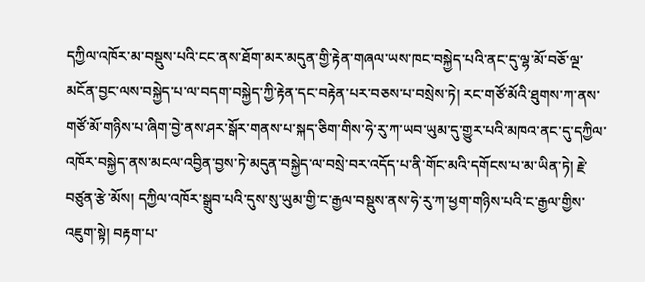དཀྱིལ་འཁོར་མ་བསྡུས་པའི་ངང་ནས་ཐོག་མར་མདུན་གྱི་རྟེན་གཞལ་ཡས་ཁང་བསྐྱེད་པའི་ནང་དུ་ལྷ་མོ་བཅོ་ལྔ་མངོན་བྱང་ལས་བསྐྱེད་པ་ལ་བདག་བསྐྱེད་ཀྱི་རྟེན་དང་བརྟེན་པར་བཅས་པ་བསྲེས་ཏེ། རང་གཙོ་མོའི་ཐུགས་ཀ་ནས་གཙོ་མོ་གཉིས་པ་ཞིག་བྱེ་ནས་ཤར་སྒོར་གནས་པ་སྐད་ཅིག་གིས་ཧེ་རུ་ཀ་ཡབ་ཡུམ་དུ་གྱུར་པའི་མཁའ་ནང་དུ་དཀྱིལ་འཁོར་བསྐྱེད་ནས་མངལ་འབྱིན་བྱས་ཏེ་མདུན་བསྐྱེད་ལ་བསྲེ་བར་འདོད་པ་ནི་གོང་མའི་དགོངས་པ་མ་ཡིན་ཏེ། རྗེ་བཙུན་རྩེ་མོས། དཀྱིལ་འཁོར་སྒྲུབ་པའི་དུས་སུ་ཡུམ་གྱི་ང་རྒྱལ་བསྡུས་ནས་ཧེ་རུ་ཀ་ཕྱག་གཉིས་པའི་ང་རྒྱལ་གྱིས་འཇུག་སྟེ། བརྟག་པ་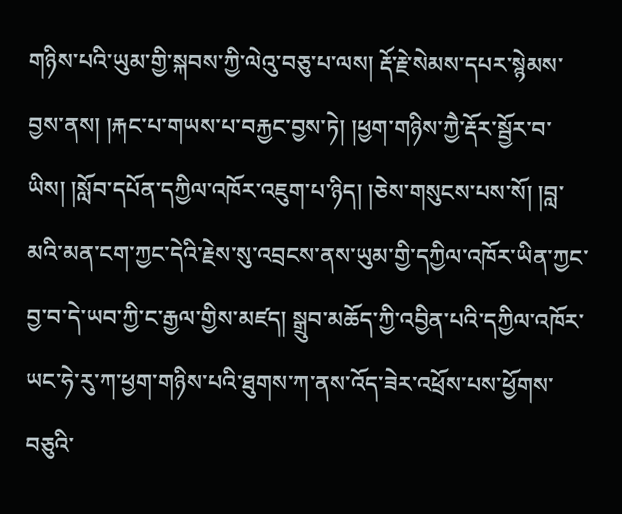གཉིས་པའི་ཡུམ་གྱི་སྐབས་ཀྱི་ལེའུ་བཅུ་པ་ལས། རྡོ་རྗེ་སེམས་དཔར་སྙེམས་བྱས་ནས། །རྐང་པ་གཡས་པ་བརྐྱང་བྱས་ཏེ། །ཕྱག་གཉིས་ཀྱཻ་རྡོར་སྦྱོར་བ་ཡིས། །སློབ་དཔོན་དཀྱིལ་འཁོར་འཇུག་པ་ཉིད། །ཅེས་གསུངས་པས་སོ། །བླ་མའི་མན་ངག་ཀྱང་དེའི་རྗེས་སུ་འབྲངས་ནས་ཡུམ་གྱི་དཀྱིལ་འཁོར་ཡིན་ཀྱང་བྱ་བ་དེ་ཡབ་ཀྱི་ང་རྒྱལ་གྱིས་མཛད། སྒྲུབ་མཆོད་ཀྱི་འབྱིན་པའི་དཀྱིལ་འཁོར་ཡང་ཧེ་རུ་ཀ་ཕྱག་གཉིས་པའི་ཐུགས་ཀ་ནས་འོད་ཟེར་འཕྲོས་པས་ཕྱོགས་བཅུའི་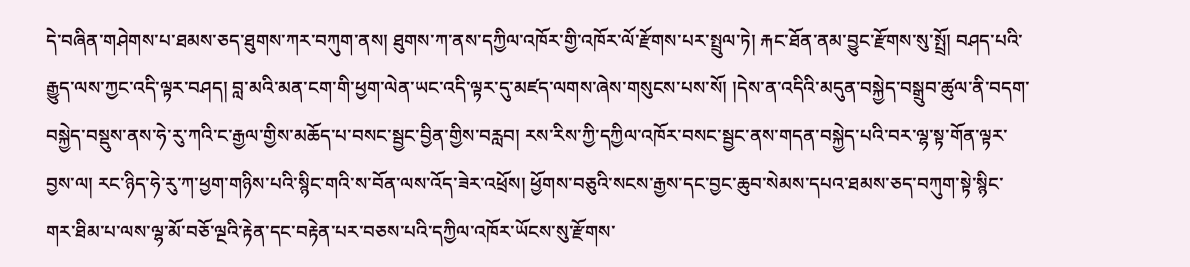དེ་བཞིན་གཤེགས་པ་ཐམས་ཅད་ཐུགས་ཀར་བཀུག་ནས། ཐུགས་ཀ་ནས་དཀྱིལ་འཁོར་གྱི་འཁོར་ལོ་རྫོགས་པར་སྤྲུལ་ཏེ། རྐང་ཐོན་ནམ་བྱུང་རྫོགས་སུ་སྤྲོ། བཤད་པའི་རྒྱུད་ལས་ཀྱང་འདི་ལྟར་བཤད། བླ་མའི་མན་ངག་གི་ཕྱག་ལེན་ཡང་འདི་ལྟར་དུ་མཛད་ལགས་ཞེས་གསུངས་པས་སོ། །དེས་ན་འདིའི་མདུན་བསྐྱེད་བསྒྲུབ་ཚུལ་ནི་བདག་བསྐྱེད་བསྡུས་ནས་ཧེ་རུ་ཀའི་ང་རྒྱལ་གྱིས་མཆོད་པ་བསང་སྦྱང་བྱིན་གྱིས་བརླབ། རས་རིས་ཀྱི་དཀྱིལ་འཁོར་བསང་སྦྱང་ནས་གདན་བསྐྱེད་པའི་བར་ལྷ་སྟ་གོན་ལྟར་བྱས་ལ། རང་ཉིད་ཧེ་རུ་ཀ་ཕྱག་གཉིས་པའི་སྙིང་གའི་ས་བོན་ལས་འོད་ཟེར་འཕྲོས། ཕྱོགས་བཅུའི་སངས་རྒྱས་དང་བྱང་ཆུབ་སེམས་དཔའ་ཐམས་ཅད་བཀུག་སྟེ་སྙིང་གར་ཐིམ་པ་ལས་ལྷ་མོ་བཅོ་ལྔའི་རྟེན་དང་བརྟེན་པར་བཅས་པའི་དཀྱིལ་འཁོར་ཡོངས་སུ་རྫོགས་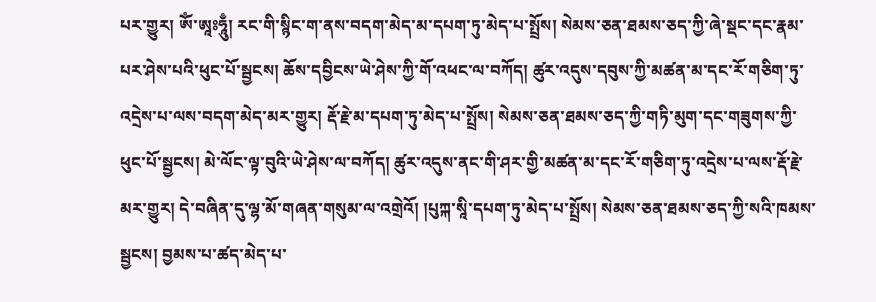པར་གྱུར། ཨོཾ་ཨཱཿཧཱུྃ། རང་གི་སྙིང་ག་ནས་བདག་མེད་མ་དཔག་ཏུ་མེད་པ་སྤྲོས། སེམས་ཅན་ཐམས་ཅད་ཀྱི་ཞེ་སྡང་དང་རྣམ་པར་ཤེས་པའི་ཕུང་པོ་སྦྱངས། ཆོས་དབྱིངས་ཡེ་ཤེས་ཀྱི་གོ་འཕང་ལ་བཀོད། ཚུར་འདུས་དབུས་ཀྱི་མཚན་མ་དང་རོ་གཅིག་ཏུ་འདྲེས་པ་ལས་བདག་མེད་མར་གྱུར། རྡོ་རྗེ་མ་དཔག་ཏུ་མེད་པ་སྤྲོས། སེམས་ཅན་ཐམས་ཅད་ཀྱི་གཏི་མུག་དང་གཟུགས་ཀྱི་ཕུང་པོ་སྦྱངས། མེ་ལོང་ལྟ་བུའི་ཡེ་ཤེས་ལ་བཀོད། ཚུར་འདུས་ནང་གི་ཤར་གྱི་མཚན་མ་དང་རོ་གཅིག་ཏུ་འདྲེས་པ་ལས་རྡོ་རྗེ་མར་གྱུར། དེ་བཞིན་དུ་ལྷ་མོ་གཞན་གསུམ་ལ་འགྲེའོ། །པུཀྐ་སཱི་དཔག་ཏུ་མེད་པ་སྤྲོས། སེམས་ཅན་ཐམས་ཅད་ཀྱི་སའི་ཁམས་སྦྱངས། བྱམས་པ་ཚད་མེད་པ་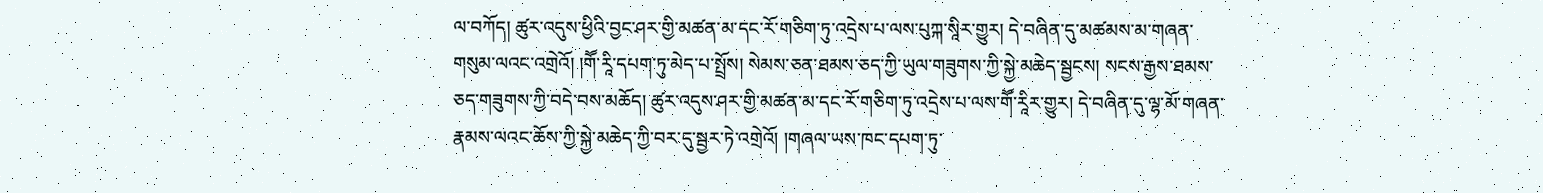ལ་བཀོད། ཚུར་འདུས་ཕྱིའི་བྱང་ཤར་གྱི་མཚན་མ་དང་རོ་གཅིག་ཏུ་འདྲེས་པ་ལས་པུཀྐ་སཱིར་གྱུར། དེ་བཞིན་དུ་མཚམས་མ་གཞན་གསུམ་ལའང་འགྲེའོ། །གཽ་རཱི་དཔག་ཏུ་མེད་པ་སྤྲོས། སེམས་ཅན་ཐམས་ཅད་ཀྱི་ཡུལ་གཟུགས་ཀྱི་སྐྱེ་མཆེད་སྦྱངས། སངས་རྒྱས་ཐམས་ཅད་གཟུགས་ཀྱི་བདེ་བས་མཆོད། ཚུར་འདུས་ཤར་གྱི་མཚན་མ་དང་རོ་གཅིག་ཏུ་འདྲེས་པ་ལས་གཽ་རཱིར་གྱུར། དེ་བཞིན་དུ་ལྷ་མོ་གཞན་རྣམས་ལའང་ཆོས་ཀྱི་སྐྱེ་མཆེད་ཀྱི་བར་དུ་སྦྱར་ཏེ་འགྲེའོ། །གཞལ་ཡས་ཁང་དཔག་ཏུ་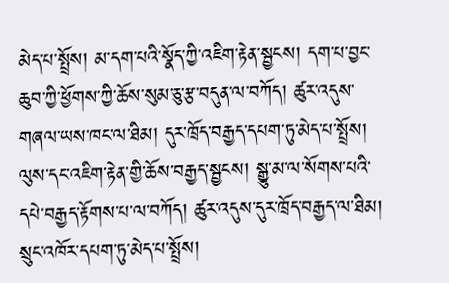མེད་པ་སྤྲོས། མ་དག་པའི་སྣོད་ཀྱི་འཇིག་རྟེན་སྦྱངས། དག་པ་བྱང་ཆུབ་ཀྱི་ཕྱོགས་ཀྱི་ཆོས་སུམ་ཅུ་རྩ་བདུན་ལ་བཀོད། ཚུར་འདུས་གཞལ་ཡས་ཁང་ལ་ཐིམ། དུར་ཁྲོད་བརྒྱད་དཔག་ཏུ་མེད་པ་སྤྲོས། ལུས་དང་འཇིག་རྟེན་གྱི་ཆོས་བརྒྱད་སྦྱངས། སྒྱུ་མ་ལ་སོགས་པའི་དཔེ་བརྒྱད་རྟོགས་པ་ལ་བཀོད། ཚུར་འདུས་དུར་ཁྲོད་བརྒྱད་ལ་ཐིམ། སྲུང་འཁོར་དཔག་ཏུ་མེད་པ་སྤྲོས།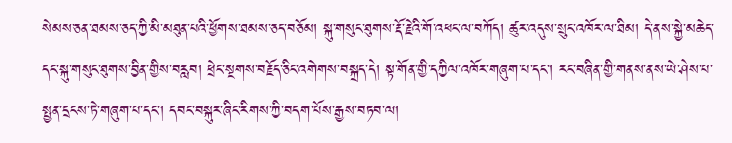སེམས་ཅན་ཐམས་ཅད་ཀྱི་མི་མཐུན་པའི་ཕྱོགས་ཐམས་ཅད་བཅོམ། སྐུ་གསུང་ཐུགས་རྡོ་རྗེའི་གོ་འཕང་ལ་བཀོད། ཚུར་འདུས་སྲུང་འཁོར་ལ་ཐིམ། དེ་ནས་སྐྱེ་མཆེད་དང་སྐུ་གསུང་ཐུགས་བྱིན་གྱིས་བརླབ། ཕྲེང་སྔགས་བརྗོད་ཅིང་འགེགས་བསྐྲད་དེ། སྟ་གོན་གྱི་དཀྱིལ་འཁོར་གཞུག་པ་དང་། རང་བཞིན་གྱི་གནས་ནས་ཡེ་ཤེས་པ་སྤྱན་དྲངས་ཏེ་གཞུག་པ་དང་། དབང་བསྐུར་ཞིང་རིགས་ཀྱི་བདག་པོས་རྒྱས་བཏབ་ལ།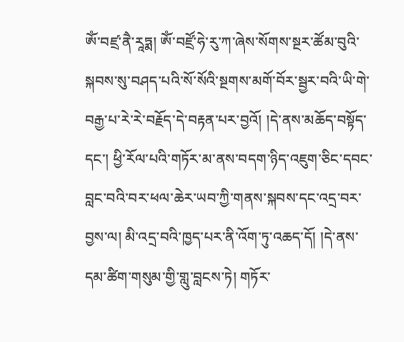ཨོཾ་བཛྲ་ནཻ་རཱཏྨ། ཨོཾ་བཛྲོ་ཧེ་རུ་ཀ་ཞེས་སོགས་སྔར་ཚོམ་བུའི་སྐབས་སུ་བཤད་པའི་སོ་སོའི་སྔགས་མགོ་བོར་སྦྱར་བའི་ཡི་གེ་བརྒྱ་པ་རེ་རེ་བརྗོད་དེ་བརྟན་པར་བྱའོ། །དེ་ནས་མཆོད་བསྟོད་དང་། ཕྱི་རོལ་པའི་གཏོར་མ་ནས་བདག་ཉིད་འཇུག་ཅིང་དབང་བླང་བའི་བར་ཕལ་ཆེར་ཡབ་ཀྱི་གནས་སྐབས་དང་འདྲ་བར་བྱས་ལ། མི་འདྲ་བའི་ཁྱད་པར་ནི་འོག་ཏུ་འཆད་དོ། །དེ་ནས་དམ་ཚིག་གསུམ་གྱི་གླུ་བླངས་ཏེ། གཏོར་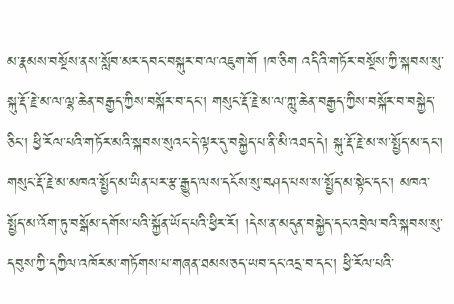མ་རྣམས་བསྔོས་ནས་སློབ་མར་དབང་བསྐུར་བ་ལ་འཇུག་གོ །ཁ་ཅིག འདིའི་གཏོར་བསྔོས་ཀྱི་སྐབས་སུ་སྐུ་རྡོ་རྗེ་མ་ལ་ལྷ་ཆེན་བརྒྱད་ཀྱིས་བསྐོར་བ་དང་། གསུང་རྡོ་རྗེ་མ་ལ་ཀླུ་ཆེན་བརྒྱད་ཀྱིས་བསྐོར་བ་བསྐྱེད་ཅིང་། ཕྱི་རོལ་པའི་གཏོར་མའི་སྐབས་སུའང་དེ་ལྟར་དུ་བསྐྱེད་པ་ནི་མི་འཐད་དེ། སྐུ་རྡོ་རྗེ་མ་ས་སྤྱོད་མ་དང་། གསུང་རྡོ་རྗེ་མ་མཁའ་སྤྱོད་མ་ཡིན་པར་རྩ་རྒྱུད་ལས་དངོས་སུ་བཤད་པས་ས་སྤྱོད་མ་སྟེང་དང་། མཁའ་སྤྱོད་མ་འོག་ཏུ་བསྒོམ་དགོས་པའི་སྐྱོན་ཡོད་པའི་ཕྱིར་རོ། །དེས་ན་མདུན་བསྐྱེད་དང་འབྲེལ་བའི་སྐབས་སུ་དབུས་ཀྱི་དཀྱིལ་འཁོར་མ་གཏོགས་པ་གཞན་ཐམས་ཅད་ཡབ་དང་འདྲ་བ་དང་། ཕྱི་རོལ་པའི་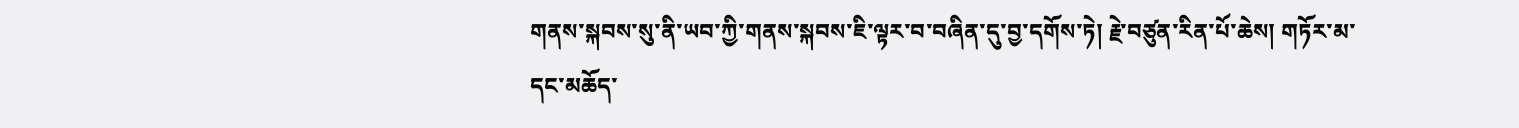གནས་སྐབས་སུ་ནི་ཡབ་ཀྱི་གནས་སྐབས་ཇི་ལྟར་བ་བཞིན་དུ་བྱ་དགོས་ཏེ། རྗེ་བཙུན་རིན་པོ་ཆེས། གཏོར་མ་དང་མཆོད་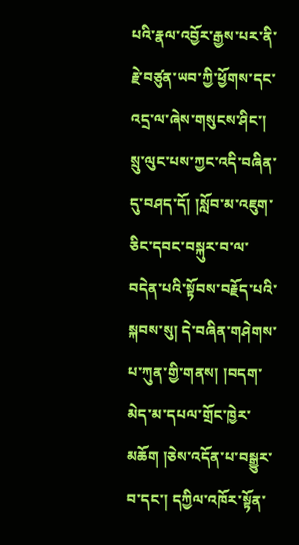པའི་རྣལ་འབྱོར་རྒྱས་པར་ནི་རྗེ་བཙུན་ཡབ་ཀྱི་ཕྱོགས་དང་འདྲ་ལ་ཞེས་གསུངས་ཤིང་། སྲུ་ལུང་པས་ཀྱང་འདི་བཞིན་དུ་བཤད་དོ། །སློབ་མ་འཇུག་ཅིང་དབང་བསྐུར་བ་ལ་བདེན་པའི་སྟོབས་བརྗོད་པའི་སྐབས་སུ། དེ་བཞིན་གཤེགས་པ་ཀུན་གྱི་གནས། །བདག་མེད་མ་དཔལ་གྲོང་ཁྱེར་མཆོག །ཅེས་འདོན་པ་བསྒྱུར་བ་དང་། དཀྱིལ་འཁོར་སྟོན་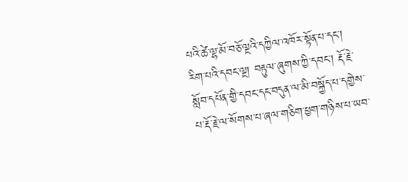པའི་ཚེ་ལྷ་མོ་བཅོ་ལྔའི་དཀྱིལ་འཁོར་སྟོན་པ་དང་། རིག་པའི་དབང་ལྔ། བརྟུལ་ཞུགས་ཀྱི་དབང་། རྡོ་རྗེ་སློབ་དཔོན་གྱི་དབང་དང་བདུན་ལ་མི་བསྐྱོད་པ་དགྱེས་པ་རྡོ་རྗེ་ལ་སོགས་པ་ཞལ་གཅིག་ཕྱག་གཉིས་པ་ཡབ་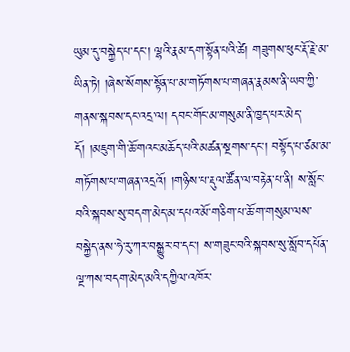ཡུམ་དུ་བསྐྱེད་པ་དང་། ལྷའི་རྣམ་དག་སྟོན་པའི་ཚེ། གཟུགས་ཕུང་རྡོ་རྗེ་མ་ཡིན་ཏེ། །ཞེས་སོགས་སྟོན་པ་མ་གཏོགས་པ་གཞན་རྣམས་ནི་ཡབ་ཀྱི་གནས་སྐབས་དང་འདྲ་ལ། དབང་གོང་མ་གསུམ་ནི་ཁྱད་པར་མེད་དོ། །མཇུག་གི་ཆོ་གའང་མཆོད་པའི་མཚན་སྔགས་དང་། བསྟོད་པ་ཙམ་མ་གཏོགས་པ་གཞན་འདྲའོ། །གཉིས་པ་རྡུལ་ཚོན་ལ་བརྟེན་པ་ནི། ས་སློང་བའི་སྐབས་སུ་བདག་མེད་མ་དཔའ་མོ་གཅིག་པ་ཆོ་ག་གསུམ་ལས་བསྐྱེད་ནས་ཧེ་རུ་ཀར་བསྒྱུར་བ་དང་། ས་གཟུང་བའི་སྐབས་སུ་སློབ་དཔོན་ལྔ་ཀས་བདག་མེད་མའི་དཀྱིལ་འཁོར་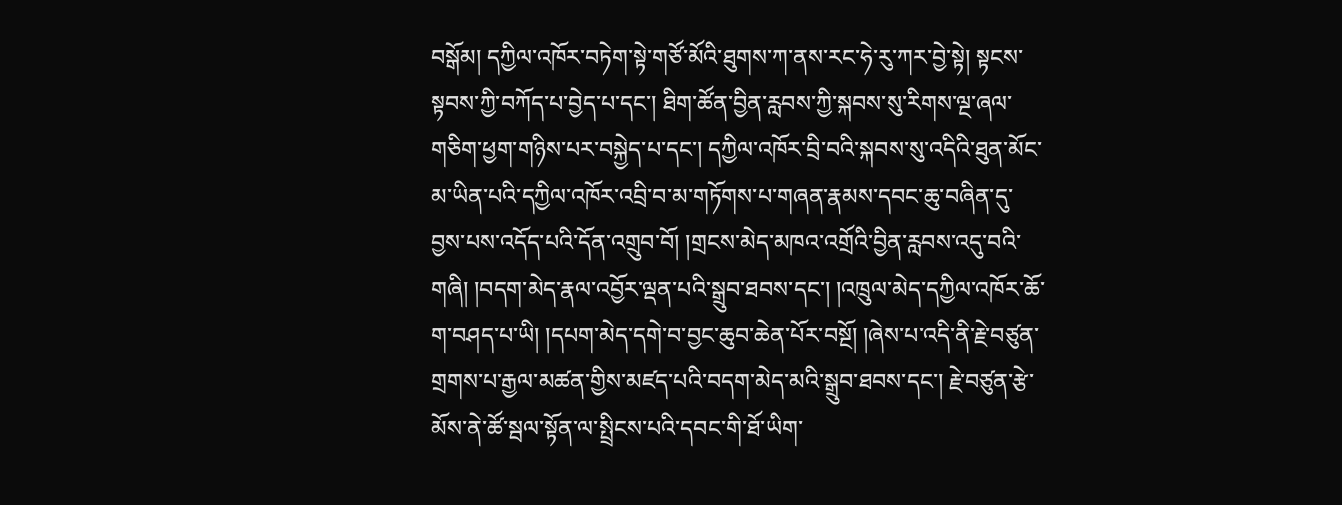བསྒོམ། དཀྱིལ་འཁོར་བཏེག་སྟེ་གཙོ་མོའི་ཐུགས་ཀ་ནས་རང་ཧེ་རུ་ཀར་བྱེ་སྟེ། སྟངས་སྟབས་ཀྱི་བཀོད་པ་བྱེད་པ་དང་། ཐིག་ཚོན་བྱིན་རླབས་ཀྱི་སྐབས་སུ་རིགས་ལྔ་ཞལ་གཅིག་ཕྱག་གཉིས་པར་བསྐྱེད་པ་དང་། དཀྱིལ་འཁོར་བྲི་བའི་སྐབས་སུ་འདིའི་ཐུན་མོང་མ་ཡིན་པའི་དཀྱིལ་འཁོར་འབྲི་བ་མ་གཏོགས་པ་གཞན་རྣམས་དབང་ཆུ་བཞིན་དུ་བྱས་པས་འདོད་པའི་དོན་འགྲུབ་བོ། །གྲངས་མེད་མཁའ་འགྲོའི་བྱིན་རླབས་འདུ་བའི་གཞི། །བདག་མེད་རྣལ་འབྱོར་ལྡན་པའི་སྒྲུབ་ཐབས་དང་། །འཁྲུལ་མེད་དཀྱིལ་འཁོར་ཆོ་ག་བཤད་པ་ཡི། །དཔག་མེད་དགེ་བ་བྱང་ཆུབ་ཆེན་པོར་བསྔོ། །ཞེས་པ་འདི་ནི་རྗེ་བཙུན་གྲགས་པ་རྒྱལ་མཚན་གྱིས་མཛད་པའི་བདག་མེད་མའི་སྒྲུབ་ཐབས་དང་། རྗེ་བཙུན་རྩེ་མོས་ནེ་ཚོ་སྦལ་སྟོན་ལ་སྤྲིངས་པའི་དབང་གི་ཐོ་ཡིག་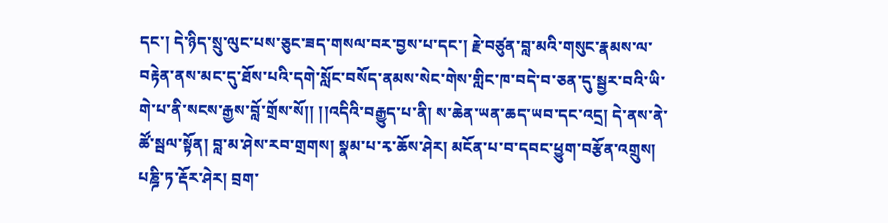དང་། དེ་ཉིད་སྲུ་ལུང་པས་ཅུང་ཟད་གསལ་བར་བྱས་པ་དང་། རྗེ་བཙུན་བླ་མའི་གསུང་རྣམས་ལ་བརྟེན་ནས་མང་དུ་ཐོས་པའི་དགེ་སློང་བསོད་ནམས་སེང་གེས་གླིང་ཁ་བདེ་བ་ཅན་དུ་སྦྱར་བའི་ཡི་གེ་པ་ནི་སངས་རྒྱས་བློ་གྲོས་སོ།། །།འདིའི་བརྒྱུད་པ་ནི། ས་ཆེན་ཡན་ཆད་ཡབ་དང་འདྲ། དེ་ནས་ནེ་ཚོ་སྦལ་སྟོན། བླ་མ་ཤེས་རབ་གྲགས། སྣམ་པ་རྭ་ཆོས་ཤེར། མངོན་པ་བ་དབང་ཕྱུག་བརྩོན་འགྲུས། པཎྜི་ཏ་རྡོར་ཤེར། བྲག་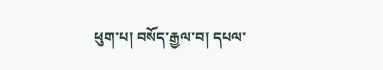ཕུག་པ། བསོད་རྒྱལ་བ། དཔལ་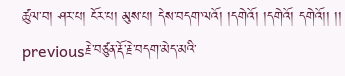ཚུལ་བ། ཤར་པ། ངོར་པ། མུས་པ། དེས་བདག་ལའོ། །དགེའོ། །དགེའོ། དགེའོ།། །།
previousརྗེ་བཙུན་རྡོ་རྗེ་བདག་མེད་མའི་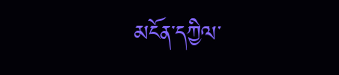མངོན་དཀྱིལ་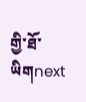གྱི་ཐོ་ཡིགnext